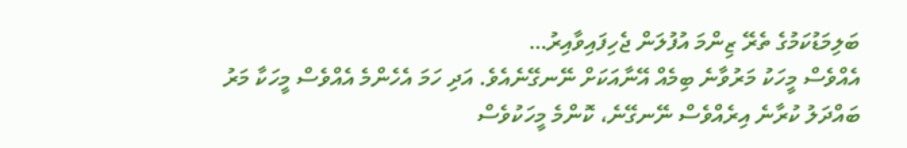ބަލިމަޑުކަމުގެ ތެރޭ ޒިންމަ އުފުލަން ޖެހިފައިވާއިރު…
އެއްވެސް މީހަކު މަރުވާނެ ބިމެއް އޭނާއަކަށް ނޭނގޭނެއެވެ. އަދި ހަމަ އެހެންމެ އެއްވެސް މީހަކާ މަރު ބައްދަލު ކުރާނެ އިރެއްވެސް ނޭނގޭނެ، ކޮންމެ މީހަކުވެސް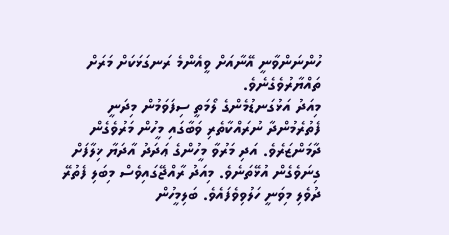ހުންނަންވާނީ އޭނާއަށް ވީއެންމެ ރަނގަޅަކަށް މަރަށް ތައްޔާރުވެގެނެވެ.
މިއަދު އަޅުގަނޑުމެންގެ ލޯމަތީ ސިފަވަމުން މިދަނީ ފެތުރެމުންދާ ނުރައްކާތެރި ވަބާގައި މީހުން މަރުވެގެން ދާމަންޒަރެވެ. އަދި މަރުވާ މީހުންގެ ޢަދަދު އާދަޔާ ޚިލާފަށް ގިނަވެގެން އުޅޭތަނެވެ. މިއަދު ރާއްޖޭގައިވެސް މިބަލި ފެތުރޭ ދުވެލި މިވަނީ ހަލުވިވެފައެވެ. ބަލިމީހުން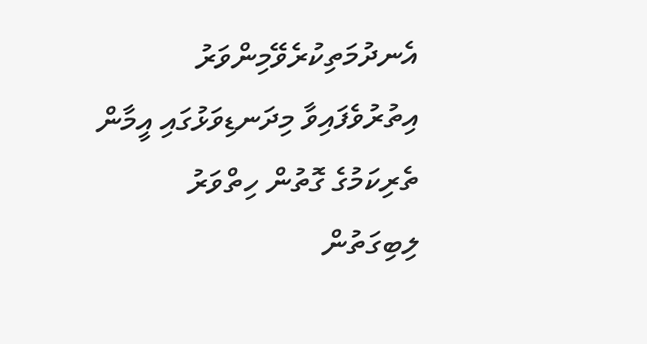އެނދުމަތިކުރެވޭމިންވަރު އިތުރުވެފައިވާ މިދަނޑިވަޅުގައި އީމާން ތެރިކަމުގެ ގޮތުން ހިތްވަރު ލިބިގަތުން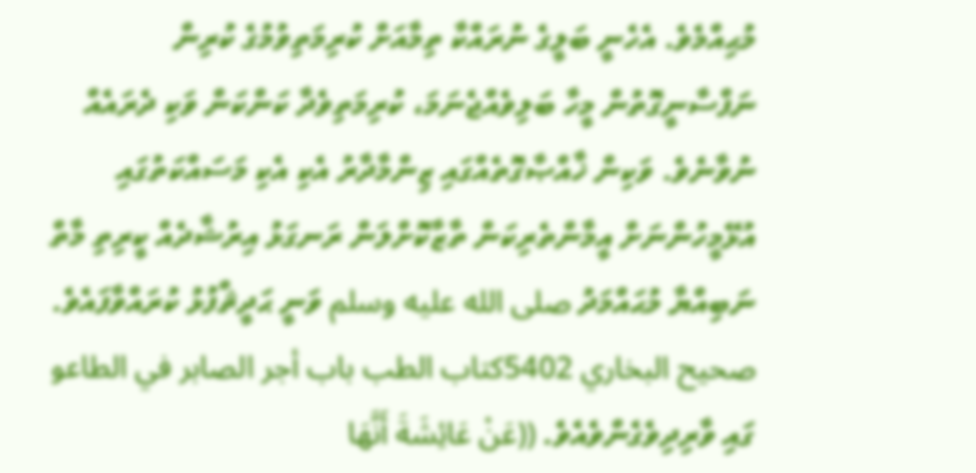މުޙިއްމެވެ. އެހެނީ ބަލީގެ ނުރައްކާ ތިމާއަށް ކުރިމަތިވުމުގެ ކުރިން ނަފްސާނީގޮތުން މީހާ ބަލިވެއްޖެނަމަ، ކުރިމަތިވެދާ ކަންކަން ވަކި ދެރައެއް ނުވާނެވެ. ވަކިން ޚާއްޞާގޮތެއްގައި ޒިންމާދާރު އެކި އެކި މަސައްކަތުގައި އުޅޭމީހުންނަށް އީމާންތެރިކަން ތާޒާކޮށްލަން ރަނގަޅު އިރުޝާދެއް ކީރިތި މާތް ނަބިއްޔާ މުޙައްމަދު صلى الله عليه وسلم ވަނީ ޙަދީޘްފުޅު ކުރައްވާފައެވެ.
صحيح البخاري 5402كتاب الطب باب أجر الصابر في الطاعو ގައި ވާރިދިވެގެންވެއެވެ. ((عَنْ عَائِشَةَ أَنَّهَا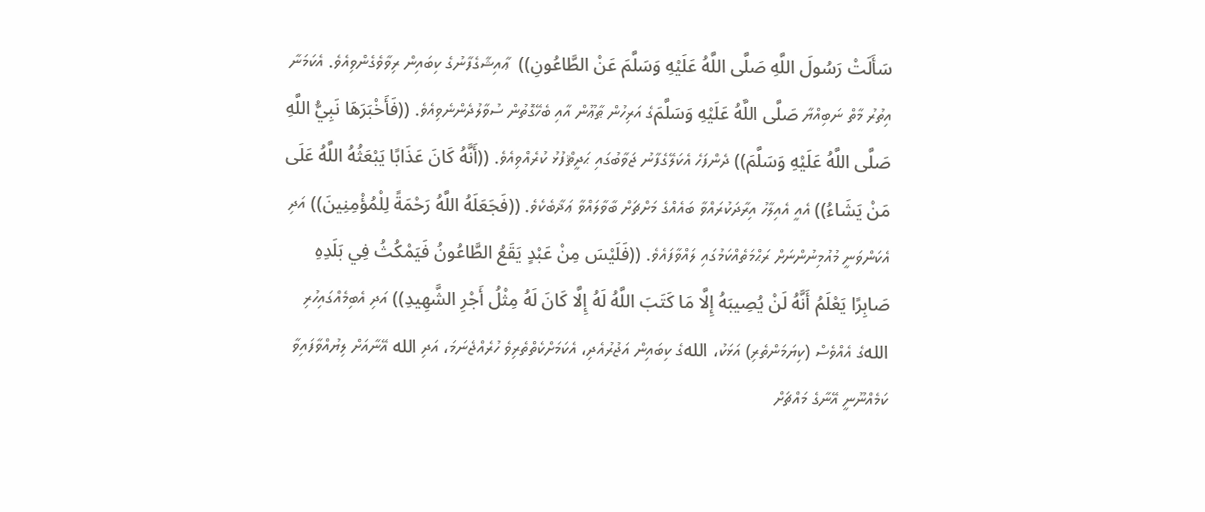سَأَلَتْ رَسُولَ اللَّهِ صَلَّى اللَّهُ عَلَيْهِ وَسَلَّمَ عَنْ الطَّاعُونِ))  ޢާއިޝާގެފާނުގެ ކިބައިން ރިވާވެގެންވިއެވެ. އެކަމަނާ އިތުރު މާތް ނަބިއްޔާ صَلَّى اللَّهُ عَلَيْهِ وَسَلَّمَގެ އަރިހުން ޠާޢޫން އާއި ބެހޭގޮތުން ސުވާލުދެންނެވިއެވެ. ((فَأَخْبَرَهَا نَبِيُّ اللَّهِ صَلَّى اللَّهُ عَلَيْهِ وَسَلَّمَ)) ދެންފަހެ އެކަލޭގެފާނު ޖަވާބުގައި ޙަދީޘްފުޅު ކުރެއްވިއެވެ. ((أَنَّهُ كَانَ عَذَابًا يَبْعَثُهُ اللَّهُ عَلَى مَنْ يَشَاءُ)) އެއީ އެއިލާހު އިރާދަކުރައްވާ ބައެއްގެ މަށްޗަށް ބާވާލައްވާ ޢަޛާބެކެވެ. ((فَجَعَلَهُ اللَّهُ رَحْمَةً لِلْمُؤْمِنِينَ)) އަދި އެކަންވަނީ މުއުމިނުންނަށް ރަޙްމަތެއްކަމުގައި ލައްވާފައެވެ. ((فَلَيْسَ مِنْ عَبْدٍ يَقَعُ الطَّاعُونُ فَيَمْكُثُ فِي بَلَدِهِ صَابِرًا يَعْلَمُ أَنَّهُ لَنْ يُصِيبَهُ إِلَّا مَا كَتَبَ اللَّهُ لَهُ إِلَّا كَانَ لَهُ مِثْلُ أَجْرِ الشَّهِيدِ)) އަދި އެބިމެއްގައިހުރި اللهގެ އެއްވެސް (ކިޔަމަންތެރި) އަޅަކު، اللهގެ ކިބައިން އަޖުރުއެދި، އެކަމަށްކެތްތެރިވެ ހުރެއްޖެނަމަ، އަދި الله އޭނާއަށް ލިޔުއްވާފައިވާ ކަމެއްނޫނީ އޭނާގެ މައްޗަށް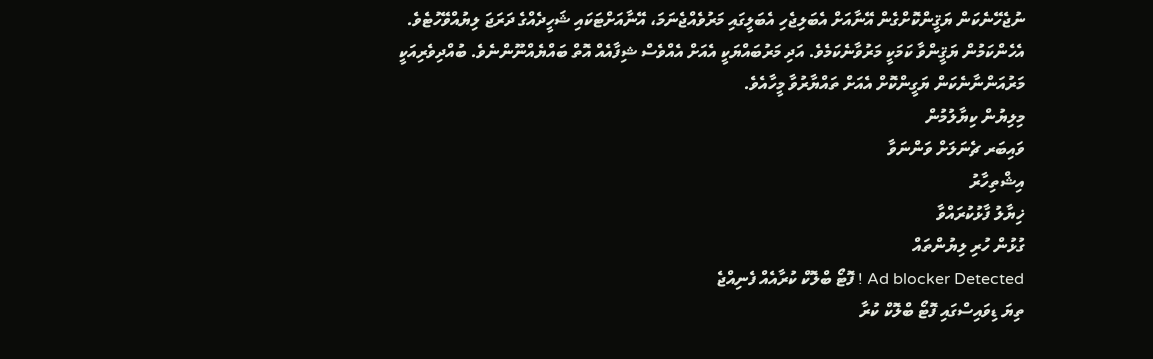ނުޖެހޭނެކަން ޔަޤީންކޮށްގެން އޭނާއަށް އެބަލިޖެހި އެބަލީގައި މަރުވެއްޖެނަމަ، އޭނާއަށްޓަކައި ޝަހީދެއްގެ ދަރަޖަ ލިޔުއްވޭހުޓެވެ.
އެހެންކަމުން ޔަޤީންވާ ކަމަކީ މަރުވާނެކަމެވެ. އަދި މަރުބައްޔަކީ އެއަށް އެއްވެސް ޝިފާއެއް އޮތް ބައްޔެއްނޫންނެވެ. ބުއްދިވެރިއަކީ މަރުއަންނާނެކަން ޔަގީންކޮށް އެއަށް ތައްޔާރުވާ މީހާއެވެ.
މިލިޔުން ކިޔާލުމުން
ވައިބަރ ޗެނަލަށް ވަންނަވާ
އިޝްތިހާރު
ޚިޔާލު ފާޅުކުރައްވާ
ގުޅުން ހުރި ލިޔުންތައް
Ad blocker Detected ! ފޮޓޯ ބްލޮކް ކުރާއެއް ފެނިއްޖެ
ތިޔަ ޑިވައިސްގައި ފޮޓޯ ބްލޮކް ކުރާ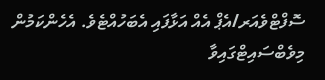ސޮފްޓްވެއަރ/އެޕް އެއް އަޅާފައި އެބަހުއްޓެވެ. އެހެންކަމުން މިވެބްސައިޓްގައިވާ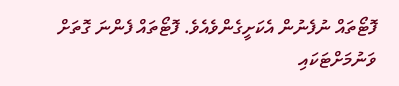ފޮޓޯތައް ނުފެނުން އެކަށީގެންވެއެވެ. ފޮޓޯތައް ފެންނަ ގޮތަށް ވަނުމަށްޓަކައި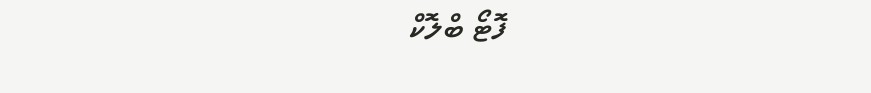ފޮޓޯ ބްލޮކް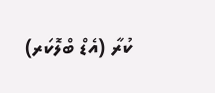ކުރާ (އެޑް ބްލޮކަރ)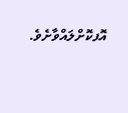އޮފކޮށްލައްވާށެވެ.